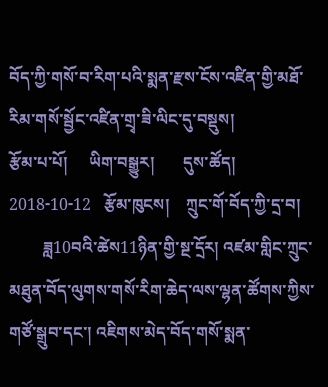བོད་ཀྱི་གསོ་བ་རིག་པའི་སྨན་རྫས་ངོས་འཛིན་གྱི་མཐོ་རིམ་གསོ་སྦྱོང་འཛིན་གྲྭ་ཟི་ལིང་དུ་བསྡུས།
རྩོམ་པ་པོ།     ཡིག་བསྒྱུར།       དུས་ཚོད།   2018-10-12   རྩོམ་ཁུངས།    ཀྲུང་གོ་བོད་ཀྱི་དྲ་བ།
        ཟླ10བའི་ཚེས11ཉིན་གྱི་སྔ་དྲོར། འཛམ་གླིང་ཀྲུང་མཐུན་བོད་ལུགས་གསོ་རིག་ཆེད་ལས་ལྷན་ཚོགས་ཀྱིས་གཙོ་སྒྲུབ་དང་། འཇིགས་མེད་བོད་གསོ་སྨན་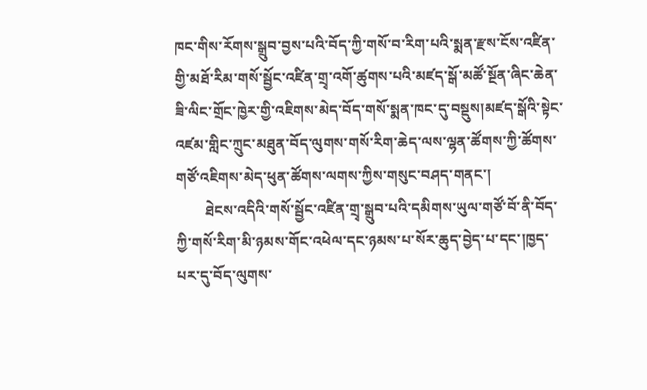ཁང་གིས་རོགས་སྒྲུབ་བྱས་པའི་བོད་ཀྱི་གསོ་བ་རིག་པའི་སྨན་རྫས་ངོས་འཛིན་གྱི་མཐོ་རིམ་གསོ་སྦྱོང་འཛིན་གྲྭ་འགོ་ཚུགས་པའི་མཛད་སྒོ་མཚོ་སྔོན་ཞིང་ཆེན་ཟི་ལིང་གྲོང་ཁྱེར་གྱི་འཇིགས་མེད་བོད་གསོ་སྨན་ཁང་དུ་བསྡུས།མཛད་སྒོའི་སྟེང་འཛམ་གླིང་ཀྲུང་མཐུན་བོད་ལུགས་གསོ་རིག་ཆེད་ལས་ལྷན་ཚོགས་ཀྱི་ཚོགས་གཙོ་འཇིགས་མེད་ཕུན་ཚོགས་ལགས་ཀྱིས་གསུང་བཤད་གནང་།
        ཐེངས་འདིའི་གསོ་སྦྱོང་འཛིན་གྲྭ་སྒྲུབ་པའི་དམིགས་ཡུལ་གཙོ་བོ་ནི་བོད་ཀྱི་གསོ་རིག་མི་ཉམས་གོང་འཕེལ་དང་ཉམས་པ་སོར་ཆུད་བྱེད་པ་དང་།ཁྱད་པར་དུ་བོད་ལུགས་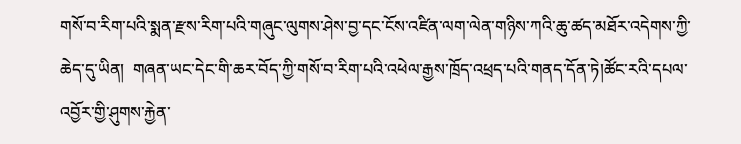གསོ་བ་རིག་པའི་སྨན་རྫས་རིག་པའི་གཞུང་ལུགས་ཤེས་བྱ་དང་ངོས་འཛིན་ལག་ལེན་གཉིས་ཀའི་ཆུ་ཚད་མཐོར་འདེགས་ཀྱི་ཆེད་དུ་ཡིན།  གཞན་ཡང་དེང་གི་ཆར་བོད་ཀྱི་གསོ་བ་རིག་པའི་འཕེལ་རྒྱས་ཁྲོད་འཕྲད་པའི་གནད་དོན་ཏེ།ཚོང་རའི་དཔལ་འབྱོར་གྱི་ཤུགས་རྐྱེན་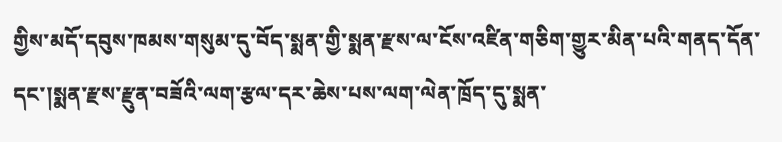གྱིས་མདོ་དབུས་ཁམས་གསུམ་དུ་བོད་སྨན་གྱི་སྨན་རྫས་ལ་ངོས་འཛིན་གཅིག་གྱུར་མིན་པའི་གནད་དོན་དང་།སྨན་རྫས་རྫུན་བཟོའི་ལག་རྩལ་དར་ཆེས་པས་ལག་ལེན་ཁྲོད་དུ་སྨན་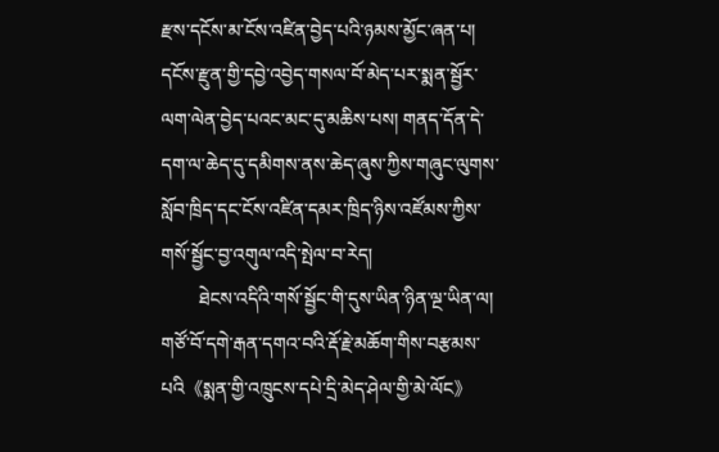རྫས་དངོས་མ་ངོས་འཛིན་བྱེད་པའི་ཉམས་མྱོང་ཞན་པ། དངོས་རྫུན་གྱི་དབྱེ་འབྱེད་གསལ་བོ་མེད་པར་སྨན་སྦྱོར་ལག་ལེན་བྱེད་པའང་མང་དུ་མཆིས་པས། གནད་དོན་དེ་དག་ལ་ཆེད་དུ་དམིགས་ནས་ཆེད་ཞུས་ཀྱིས་གཞུང་ལུགས་སློབ་ཁྲིད་དང་ངོས་འཛིན་དམར་ཁྲིད་ཉིས་འཛོམས་ཀྱིས་གསོ་སྦྱོང་བྱ་འགུལ་འདི་སྤེལ་བ་རེད།
        ཐེངས་འདིའི་གསོ་སྦྱོང་གི་དུས་ཡིན་ཉིན་ལྔ་ཡིན་ལ། གཙོ་བོ་དགེ་རྒན་དགའ་བའི་རྡོ་རྗེ་མཆོག་གིས་བརྩམས་པའི《སྨན་གྱི་འཁྲུངས་དཔེ་དྲི་མེད་ཤེལ་གྱི་མེ་ལོང》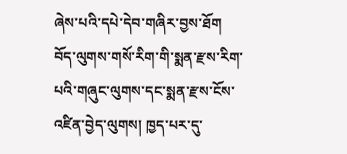ཞེས་པའི་དཔེ་དེབ་གཞིར་བྱས་ཐོག  བོད་ལུགས་གསོ་རིག་གི་སྨན་རྫས་རིག་པའི་གཞུང་ལུགས་དང་སྨན་རྫས་ངོས་འཛིན་བྱེད་ལུགས། ཁྱད་པར་དུ་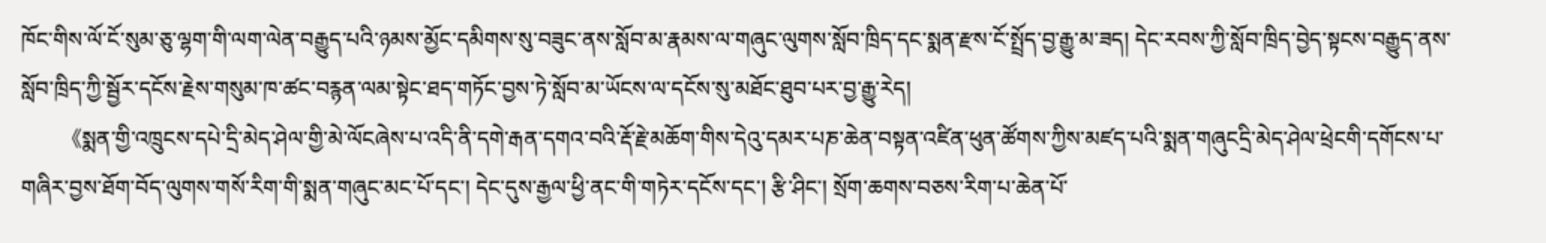ཁོང་གིས་ལོ་ངོ་སུམ་ཅུ་ལྷག་གི་ལག་ལེན་བརྒྱུད་པའི་ཉམས་མྱོང་དམིགས་སུ་བཟུང་ནས་སློབ་མ་རྣམས་ལ་གཞུང་ལུགས་སློབ་ཁྲིད་དང་སྨན་རྫས་ངོ་སྤྲོད་བྱ་རྒྱུ་མ་ཟད། དེང་རབས་ཀྱི་སློབ་ཁྲིད་བྱེད་སྟངས་བརྒྱུད་ནས་སློབ་ཁྲིད་ཀྱི་སྦྱོར་དངོས་རྗེས་གསུམ་ཁ་ཚང་བརྙན་ལམ་སྟེང་ཐད་གཏོང་བྱས་ཏེ་སློབ་མ་ཡོངས་ལ་དངོས་སུ་མཐོང་ཐུབ་པར་བྱ་རྒྱུ་རེད།
        《སྨན་གྱི་འཁྲུངས་དཔེ་དྲི་མེད་ཤེལ་གྱི་མེ་ལོངཞེས་པ་འདི་ནི་དགེ་རྒན་དགའ་བའི་རྡོ་རྗེ་མཆོག་གིས་དེའུ་དམར་པཎ་ཆེན་བསྟན་འཛིན་ཕུན་ཚོགས་ཀྱིས་མཛད་པའི་སྨན་གཞུངདྲི་མེད་ཤེལ་ཕྲེངགི་དགོངས་པ་གཞིར་བྱས་ཐོག་བོད་ལུགས་གསོ་རིག་གི་སྨན་གཞུང་མང་པོ་དང་། དེང་དུས་རྒྱལ་ཕྱི་ནང་གི་གཏེར་དངོས་དང་། རྩི་ཤིང་། སྲོག་ཆགས་བཅས་རིག་པ་ཆེན་པོ་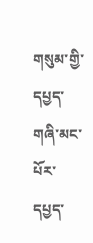གསུམ་གྱི་དཔྱད་གཞི་མང་པོར་དཔྱད་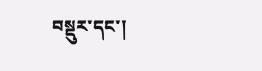བསྡུར་དང་།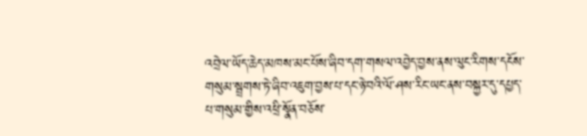འབྲེལ་ཡོད་ཆེད་མཁས་མང་པོས་ཞིབ་དག་གསལ་འབྱེད་བྱས་ནས་ལུང་རིགས་དངོས་གསུམ་སྦྲགས་ཏེ་ཞིབ་འཇུག་བྱས་པ་དང་ཉེ་བའི་ལོ་ཤས་རིང་ཡང་ནས་བསྐྱར་དུ་དཔྱད་པ་གསུམ་གྱིས་འཕྲི་སྣོན་བཅོས་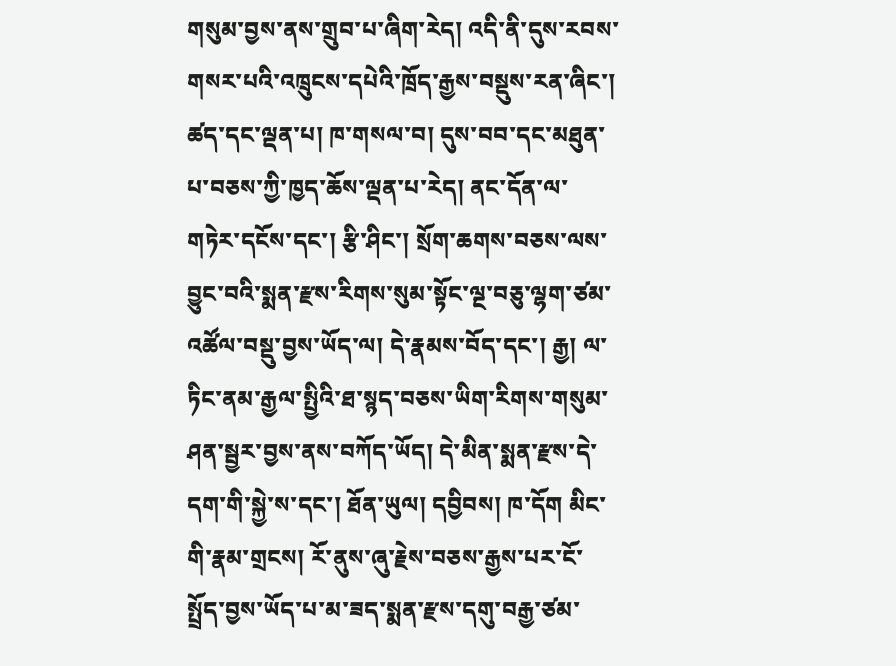གསུམ་བྱས་ནས་གྲུབ་པ་ཞིག་རེད། འདི་ནི་དུས་རབས་གསར་པའི་འཁྲུངས་དཔེའི་ཁྲོད་རྒྱས་བསྡུས་རན་ཞིང་། ཚད་དང་ལྡན་པ། ཁ་གསལ་བ། དུས་བབ་དང་མཐུན་པ་བཅས་ཀྱི་ཁྱད་ཆོས་ལྡན་པ་རེད། ནང་དོན་ལ་གཏེར་དངོས་དང་། རྩི་ཤིང་། སྲོག་ཆགས་བཅས་ལས་བྱུང་བའི་སྨན་རྫས་རིགས་སུམ་སྟོང་ལྔ་བཅུ་ལྷག་ཙམ་འཚོལ་བསྡུ་བྱས་ཡོད་ལ། དེ་རྣམས་བོད་དང་། རྒྱ། ལ་ཏིང་ནམ་རྒྱལ་སྤྱིའི་ཐ་སྙད་བཅས་ཡིག་རིགས་གསུམ་ཤན་སྦྱར་བྱས་ནས་བཀོད་ཡོད། དེ་མིན་སྨན་རྫས་དེ་དག་གི་སྐྱེ་ས་དང་། ཐོན་ཡུལ། དབྱིབས། ཁ་དོག མིང་གི་རྣམ་གྲངས། རོ་ནུས་ཞུ་རྗེས་བཅས་རྒྱས་པར་ངོ་སྤྲོད་བྱས་ཡོད་པ་མ་ཟད་སྨན་རྫས་དགུ་བརྒྱ་ཙམ་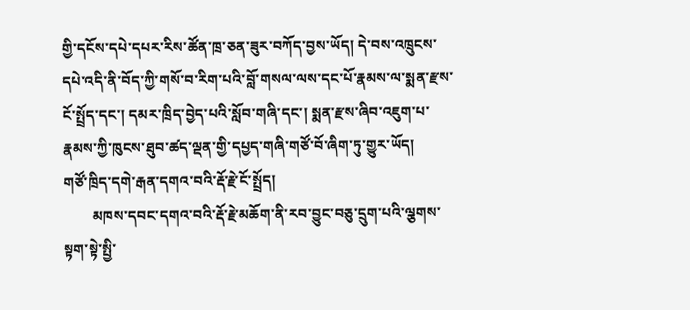གྱི་དངོས་དཔེ་དཔར་རིས་ཚོན་ཁྲ་ཅན་ཟུར་བཀོད་བྱས་ཡོད། དེ་བས་འཁྲུངས་དཔེ་འདི་ནི་བོད་ཀྱི་གསོ་བ་རིག་པའི་བློ་གསལ་ལས་དང་པོ་རྣམས་ལ་སྨན་རྫས་ངོ་སྤྲོད་དང་། དམར་ཁྲིད་བྱེད་པའི་སློབ་གཞི་དང་། སྨན་རྫས་ཞིབ་འཇུག་པ་རྣམས་ཀྱི་ཁུངས་ཐུབ་ཚད་ལྡན་གྱི་དཔྱད་གཞི་གཙོ་བོ་ཞིག་ཏུ་གྱུར་ཡོད།
གཙོ་ཁྲིད་དགེ་རྒན་དགའ་བའི་རྡོ་རྗེ་ངོ་སྤྲོད།
        མཁས་དབང་དགའ་བའི་རྡོ་རྗེ་མཆོག་ནི་རབ་བྱུང་བཅུ་དྲུག་པའི་ལྕགས་སྟག་སྟེ་སྤྱི་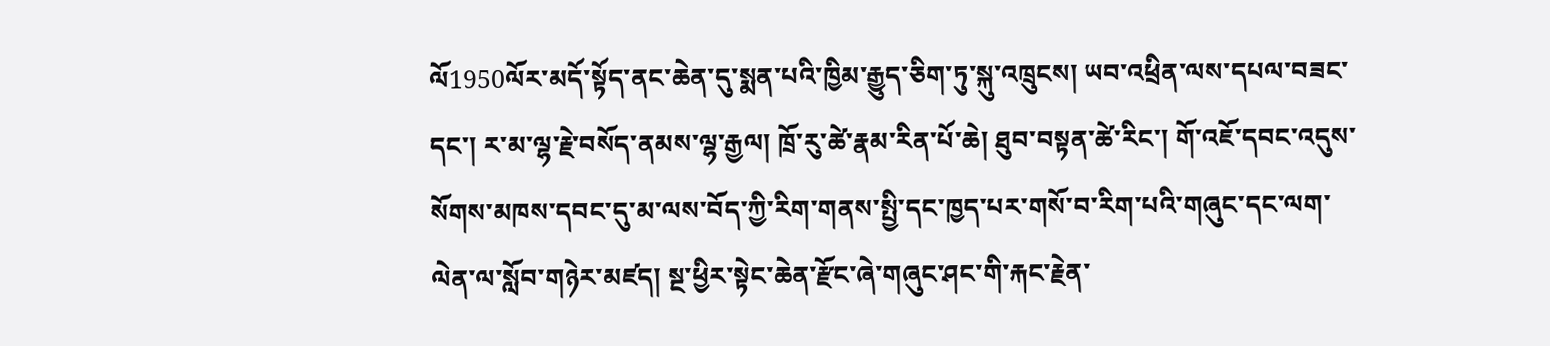ལོ1950ལོར་མདོ་སྟོད་ནང་ཆེན་དུ་སྨན་པའི་ཁྱིམ་རྒྱུད་ཅིག་ཏུ་སྐུ་འཁྲུངས། ཡབ་འཕྲིན་ལས་དཔལ་བཟང་དང་། ར་མ་ལྷ་རྗེ་བསོད་ནམས་ལྷ་རྒྱལ། ཁྲོ་རུ་ཚེ་རྣམ་རིན་པོ་ཆེ། ཐུབ་བསྟན་ཚེ་རིང་། གོ་འཇོ་དབང་འདུས་སོགས་མཁས་དབང་དུ་མ་ལས་བོད་ཀྱི་རིག་གནས་སྤྱི་དང་ཁྱད་པར་གསོ་བ་རིག་པའི་གཞུང་དང་ལག་ལེན་ལ་སློབ་གཉེར་མཛད། སྔ་ཕྱིར་སྟེང་ཆེན་རྫོང་ཞེ་གཞུང་ཤང་གི་རྐང་རྗེན་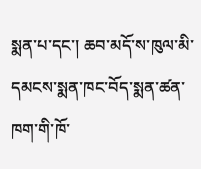སྨན་པ་དང་། ཆབ་མདོ་ས་ཁུལ་མི་དམངས་སྨན་ཁང་བོད་སྨན་ཚན་ཁག་གི་ཁོ་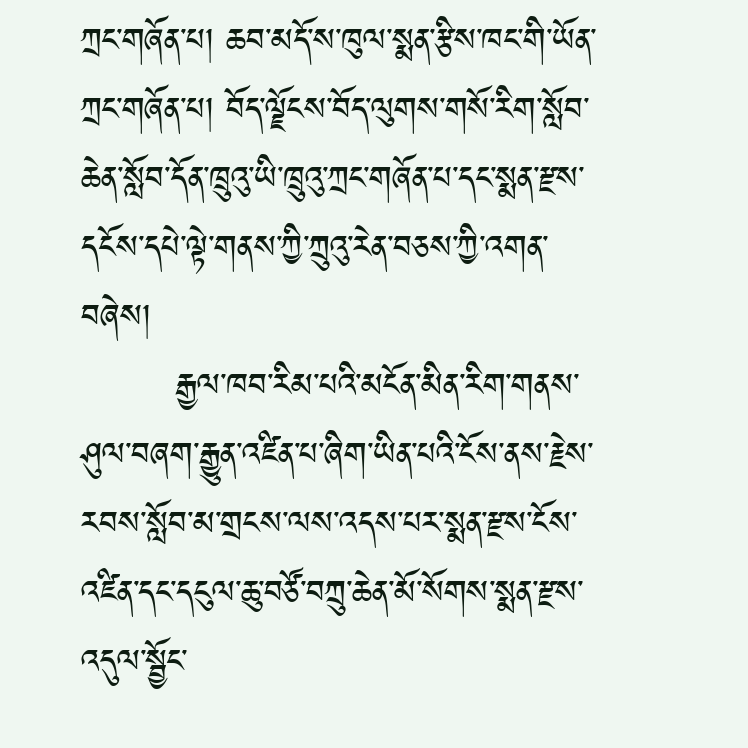ཀྲང་གཞོན་པ། ཆབ་མདོ་ས་ཁུལ་སྨན་རྩིས་ཁང་གི་ཡོན་ཀྲང་གཞོན་པ། བོད་ལྗོངས་བོད་ལུགས་གསོ་རིག་སློབ་ཆེན་སློབ་དོན་ཁྲུའུ་ཡི་ཁྲུའུ་ཀྲང་གཞོན་པ་དང་སྨན་རྫས་དངོས་དཔེ་ལྟེ་གནས་ཀྱི་ཀྲུའུ་རེན་བཅས་ཀྱི་འགན་བཞེས།
        རྒྱལ་ཁབ་རིམ་པའི་མངོན་མིན་རིག་གནས་ཤུལ་བཞག་རྒྱུན་འཛིན་པ་ཞིག་ཡིན་པའི་ངོས་ནས་རྗེས་རབས་སློབ་མ་གྲངས་ལས་འདས་པར་སྨན་རྫས་ངོས་འཛིན་དང་དངུལ་ཆུ་བཙོ་བཀྲུ་ཆེན་མོ་སོགས་སྨན་རྫས་འདུལ་སྦྱོང་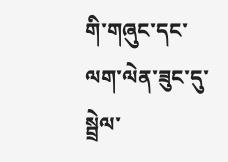གི་གཞུང་དང་ལག་ལེན་ཟུང་དུ་སྦྲེལ་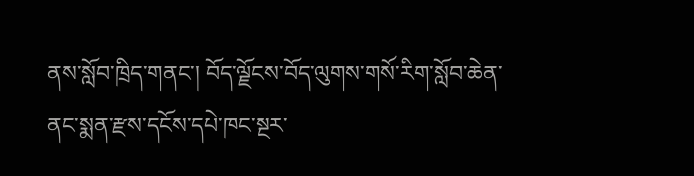ནས་སློབ་ཁྲིད་གནང་། བོད་ལྗོངས་བོད་ལུགས་གསོ་རིག་སློབ་ཆེན་ནང་སྨན་རྫས་དངོས་དཔེ་ཁང་སྔར་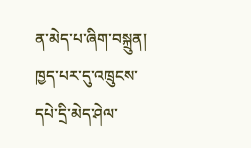ན་མེད་པ་ཞིག་བསྐྲུན། ཁྱད་པར་དུ་འཁྲུངས་དཔེ་དྲི་མེད་ཤེལ་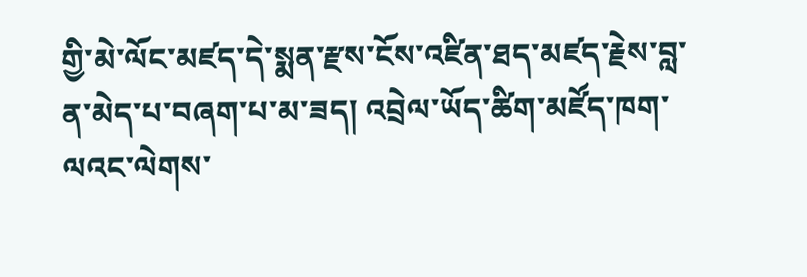གྱི་མེ་ལོང་མཛད་དེ་སྨན་རྫས་ངོས་འཛིན་ཐད་མཛད་རྗེས་བླ་ན་མེད་པ་བཞག་པ་མ་ཟད། འབྲེལ་ཡོད་ཚིག་མཛོད་ཁག་ལའང་ལེགས་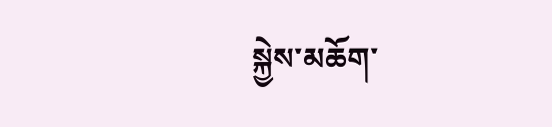སྐྱེས་མཆོག་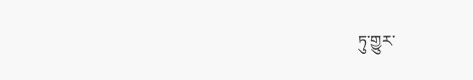ཏུ་གྱུར་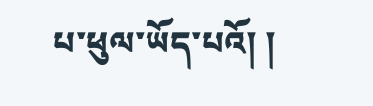པ་ཕུལ་ཡོད་པའོ། །